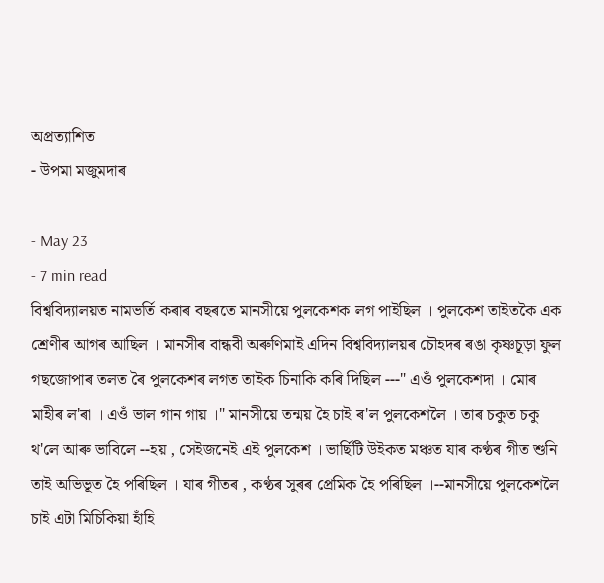অপ্ৰত্যাশিত
- উপমা মজুমদাৰ

- May 23
- 7 min read
বিশ্ববিদ্যালয়ত নামভৰ্তি কৰাৰ বছৰতে মানসীয়ে পুলকেশক লগ পাইছিল । পুলকেশ তাইতকৈ এক শ্ৰেণীৰ আগৰ আছিল । মানসীৰ বান্ধবী অৰুণিমাই এদিন বিশ্ববিদ্যালয়ৰ চৌহদৰ ৰঙা কৃষ্ণচূড়া ফুল গছজোপাৰ তলত ৰৈ পুলকেশৰ লগত তাইক চিনাকি কৰি দিছিল ---" এওঁ পুলকেশদা । মোৰ মাহীৰ ল'ৰা । এওঁ ভাল গান গায় ।" মানসীয়ে তন্ময় হৈ চাই ৰ'ল পুলকেশলৈ । তাৰ চকুত চকু থ'লে আৰু ভাবিলে --হয় , সেইজনেই এই পুলকেশ । ভাৰ্ছিটি উইকত মঞ্চত যাৰ কণ্ঠৰ গীত শুনি তাই অভিভূত হৈ পৰিছিল । যাৰ গীতৰ , কণ্ঠৰ সুৰৰ প্ৰেমিক হৈ পৰিছিল ।--মানসীয়ে পুলকেশলৈ চাই এটা মিচিকিয়া হাঁহি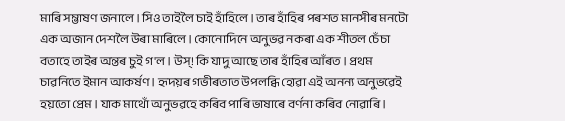মাৰি সম্ভাষণ জনালে । সিও তাইলৈ চাই হাঁহিলে । তাৰ হাঁহিৰ পৰশত মানসীৰ মনটো এক অজান দেশলৈ উৰা মাৰিলে । কোনোদিনে অনুভৱ নকৰা এক শীতল চেঁচা বতাহে তাইৰ অন্তৰ চুই গ'ল । উস্! কি যাদু আছে তাৰ হাঁহিৰ আঁৰত । প্ৰথম চাৱনিতে ইমান আকৰ্ষণ । হৃদয়ৰ গভীৰতাত উপলব্ধি হোৱা এই অনন্য অনুভৱেই হয়তো প্ৰেম । যাক মাথোঁ অনুভৱহে কৰিব পাৰি ভাষাৰে বৰ্ণনা কৰিব নোৱাৰি ।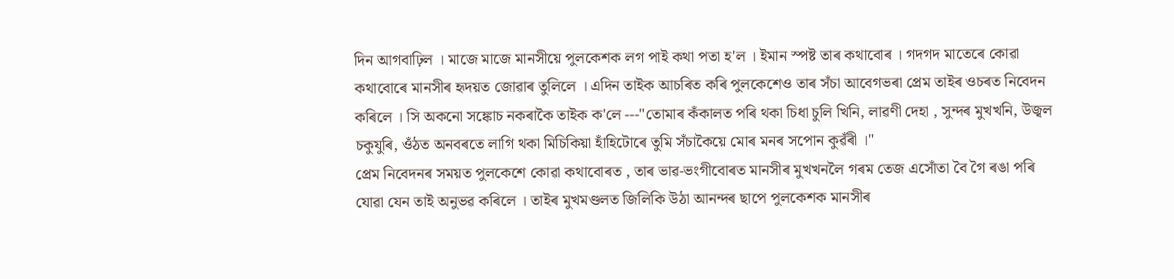দিন আগবাঢ়িল । মাজে মাজে মানসীয়ে পুলকেশক লগ পাই কথা পতা হ'ল । ইমান স্পষ্ট তাৰ কথাবোৰ । গদগদ মাতেৰে কোৱা কথাবোৰে মানসীৰ হৃদয়ত জোৱাৰ তুলিলে । এদিন তাইক আচৰিত কৰি পুলকেশেও তাৰ সঁচা আবেগভৰা প্ৰেম তাইৰ ওচৰত নিবেদন কৰিলে । সি অকনো সঙ্কোচ নকৰাকৈ তাইক ক'লে ---"তোমাৰ কঁকালত পৰি থকা চিধা চুলি খিনি, লাৱণী দেহা , সুন্দৰ মুখখনি, উজ্বল চকুযুৰি, ওঁঠত অনবৰতে লাগি থকা মিচিকিয়া হাঁহিটোৰে তুমি সঁচাকৈয়ে মোৰ মনৰ সপোন কুৱঁৰী ।"
প্ৰেম নিবেদনৰ সময়ত পুলকেশে কোৱা কথাবোৰত , তাৰ ভাৱ-ভংগীবোৰত মানসীৰ মুখখনলৈ গৰম তেজ এসোঁতা বৈ গৈ ৰঙা পৰি যোৱা যেন তাই অনুভৱ কৰিলে । তাইৰ মুখমণ্ডলত জিলিকি উঠা আনন্দৰ ছাপে পুলকেশক মানসীৰ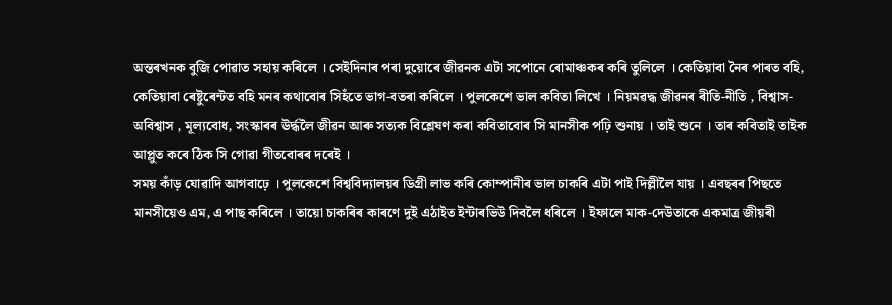অন্তৰখনক বুজি পোৱাত সহায় কৰিলে । সেইদিনাৰ পৰা দুয়োৰে জীৱনক এটা সপোনে ৰোমাঞ্চকৰ কৰি তুলিলে । কেতিয়াবা নৈৰ পাৰত বহি, কেতিয়াবা ৰেষ্টুৰেন্টত বহি মনৰ কথাবোৰ সিহঁতে ভাগ-বতৰা কৰিলে । পুলকেশে ভাল কবিতা লিখে । নিয়মৱদ্ধ জীৱনৰ ৰীতি-নীতি , বিশ্বাস-অবিশ্বাস , মূল্যবোধ, সংস্কাৰৰ ঊৰ্দ্ধলৈ জীৱন আৰু সত্যক বিশ্লেষণ কৰা কবিতাবোৰ সি মানসীক পঢ়ি শুনায় । তাই শুনে । তাৰ কবিতাই তাইক আপ্লুত কৰে ঠিক সি গোৱা গীতবোৰৰ দৰেই ।
সময় কাঁড় যোৱাদি আগবাঢ়ে । পুলকেশে বিশ্ববিদ্যালয়ৰ ডিগ্ৰী লাভ কৰি কোম্পানীৰ ভাল চাকৰি এটা পাই দিল্লীলৈ যায় । এবছৰৰ পিছতে মানসীয়েও এম, এ পাছ কৰিলে । তায়ো চাকৰিৰ কাৰণে দুই এঠাইত ইন্টাৰভিউ দিবলৈ ধৰিলে । ইফালে মাক-দেউতাকে একমাত্ৰ জীয়ৰী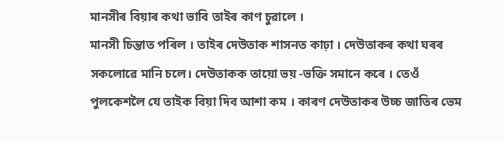মানসীৰ বিয়াৰ কথা ভাবি তাইৰ কাণ চুৱালে ।
মানসী চিন্তাত পৰিল । তাইৰ দেউতাক শাসনত কাঢ়া । দেউতাকৰ কথা ঘৰৰ সকলোৱে মানি চলে। দেউতাকক তায়ো ভয় -ভক্তি সমানে কৰে । তেওঁ পুলকেশলৈ যে তাইক বিয়া দিব আশা কম । কাৰণ দেউতাকৰ উচ্চ জাতিৰ ভেম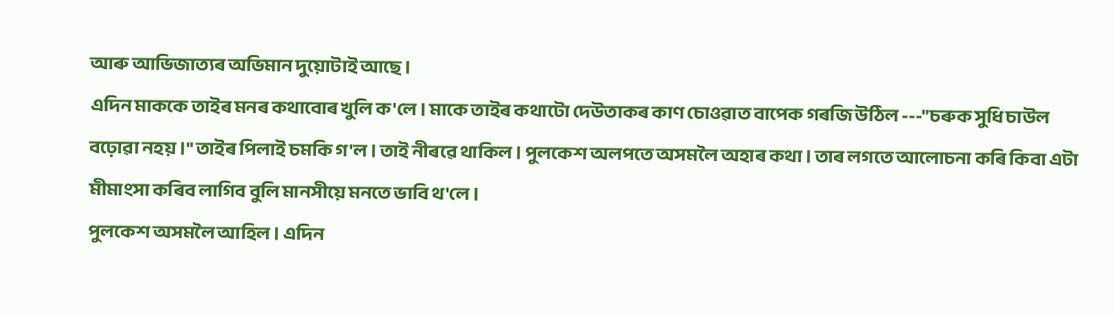আৰু আভিজাত্যৰ অভিমান দুয়োটাই আছে ।
এদিন মাককে তাইৰ মনৰ কথাবোৰ খুলি ক'লে । মাকে তাইৰ কথাটো দেউতাকৰ কাণ চোওৱাত বাপেক গৰজি উঠিল ---"চৰুক সুধি চাউল বঢ়োৱা নহয় ।" তাইৰ পিলাই চমকি গ'ল । তাই নীৰৱে থাকিল । পুলকেশ অলপতে অসমলৈ অহাৰ কথা । তাৰ লগতে আলোচনা কৰি কিবা এটা মীমাংসা কৰিব লাগিব বুলি মানসীয়ে মনতে ভাবি থ'লে ।
পুলকেশ অসমলৈ আহিল । এদিন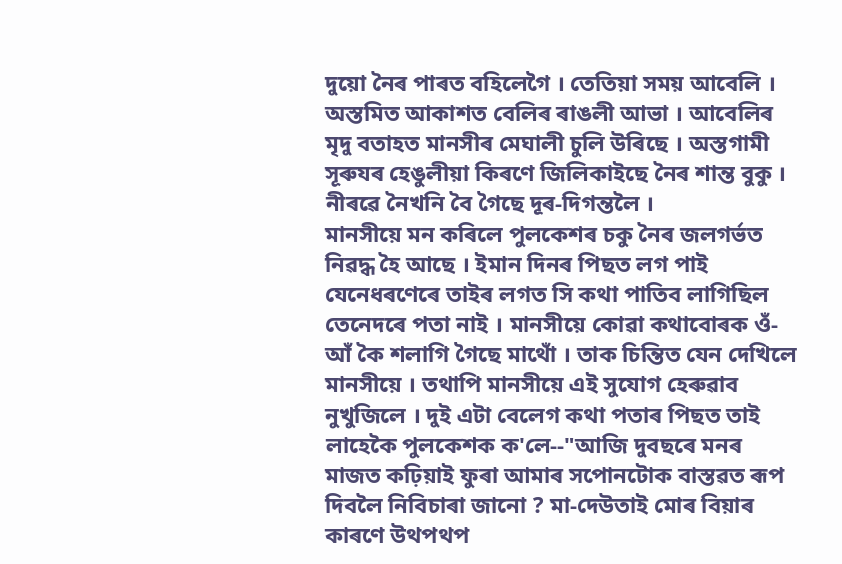দুয়ো নৈৰ পাৰত বহিলেগৈ । তেতিয়া সময় আবেলি । অস্তমিত আকাশত বেলিৰ ৰাঙলী আভা । আবেলিৰ মৃদু বতাহত মানসীৰ মেঘালী চুলি উৰিছে । অস্তগামী সূৰুযৰ হেঙুলীয়া কিৰণে জিলিকাইছে নৈৰ শান্ত বুকু । নীৰৱে নৈখনি বৈ গৈছে দূৰ-দিগন্তলৈ ।
মানসীয়ে মন কৰিলে পুলকেশৰ চকু নৈৰ জলগৰ্ভত নিৱদ্ধ হৈ আছে । ইমান দিনৰ পিছত লগ পাই যেনেধৰণেৰে তাইৰ লগত সি কথা পাতিব লাগিছিল তেনেদৰে পতা নাই । মানসীয়ে কোৱা কথাবোৰক ওঁ-আঁ কৈ শলাগি গৈছে মাথোঁ । তাক চিন্তিত যেন দেখিলে মানসীয়ে । তথাপি মানসীয়ে এই সুযোগ হেৰুৱাব নুখুজিলে । দুই এটা বেলেগ কথা পতাৰ পিছত তাই লাহেকৈ পুলকেশক ক'লে--"আজি দুবছৰে মনৰ মাজত কঢ়িয়াই ফুৰা আমাৰ সপোনটোক বাস্তৱত ৰূপ দিবলৈ নিবিচাৰা জানো ? মা-দেউতাই মোৰ বিয়াৰ কাৰণে উথপথপ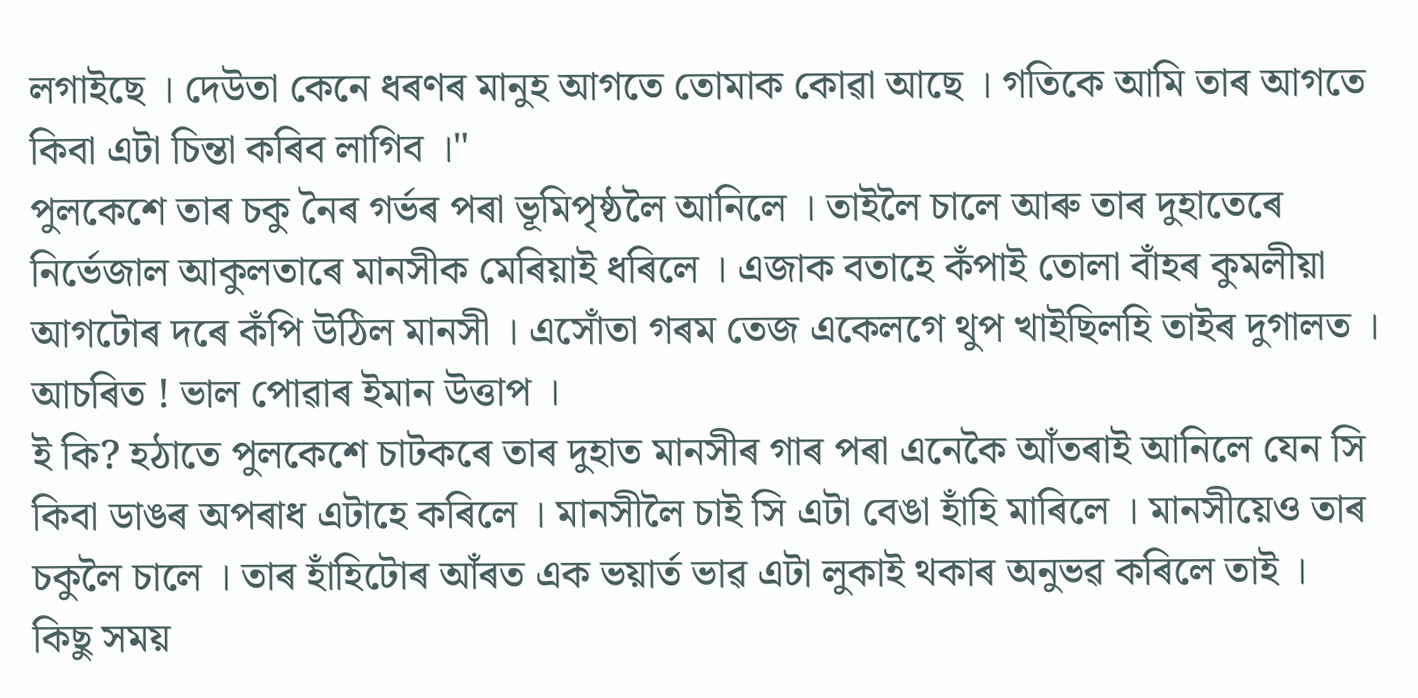লগাইছে । দেউতা কেনে ধৰণৰ মানুহ আগতে তোমাক কোৱা আছে । গতিকে আমি তাৰ আগতে কিবা এটা চিন্তা কৰিব লাগিব ।"
পুলকেশে তাৰ চকু নৈৰ গৰ্ভৰ পৰা ভূমিপৃষ্ঠলৈ আনিলে । তাইলৈ চালে আৰু তাৰ দুহাতেৰে নিৰ্ভেজাল আকুলতাৰে মানসীক মেৰিয়াই ধৰিলে । এজাক বতাহে কঁপাই তোলা বাঁহৰ কুমলীয়া আগটোৰ দৰে কঁপি উঠিল মানসী । এসোঁতা গৰম তেজ একেলগে থুপ খাইছিলহি তাইৰ দুগালত । আচৰিত ! ভাল পোৱাৰ ইমান উত্তাপ ।
ই কি? হঠাতে পুলকেশে চাটকৰে তাৰ দুহাত মানসীৰ গাৰ পৰা এনেকৈ আঁতৰাই আনিলে যেন সি কিবা ডাঙৰ অপৰাধ এটাহে কৰিলে । মানসীলৈ চাই সি এটা বেঙা হাঁহি মাৰিলে । মানসীয়েও তাৰ চকুলৈ চালে । তাৰ হাঁহিটোৰ আঁৰত এক ভয়াৰ্ত ভাৱ এটা লুকাই থকাৰ অনুভৱ কৰিলে তাই ।
কিছু সময়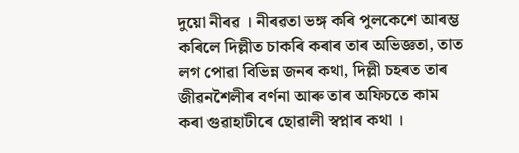দুয়ো নীৰৱ । নীৰৱতা ভঙ্গ কৰি পুলকেশে আৰম্ভ কৰিলে দিল্লীত চাকৰি কৰাৰ তাৰ অভিজ্ঞতা, তাত লগ পোৱা বিভিন্ন জনৰ কথা, দিল্লী চহৰত তাৰ জীৱনশৈলীৰ বৰ্ণনা আৰু তাৰ অফিচতে কাম কৰা গুৱাহাটীৰে ছোৱালী স্বপ্নাৰ কথা ।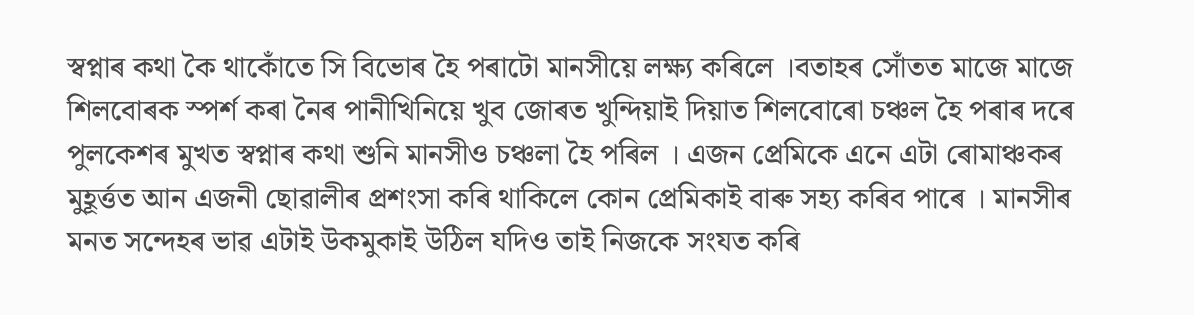স্বপ্নাৰ কথা কৈ থাকোঁতে সি বিভোৰ হৈ পৰাটো মানসীয়ে লক্ষ্য কৰিলে ।বতাহৰ সোঁতত মাজে মাজে শিলবোৰক স্পৰ্শ কৰা নৈৰ পানীখিনিয়ে খুব জোৰত খুন্দিয়াই দিয়াত শিলবোৰো চঞ্চল হৈ পৰাৰ দৰে পুলকেশৰ মুখত স্বপ্নাৰ কথা শুনি মানসীও চঞ্চলা হৈ পৰিল । এজন প্ৰেমিকে এনে এটা ৰোমাঞ্চকৰ মুহূৰ্ত্তত আন এজনী ছোৱালীৰ প্ৰশংসা কৰি থাকিলে কোন প্ৰেমিকাই বাৰু সহ্য কৰিব পাৰে । মানসীৰ মনত সন্দেহৰ ভাৱ এটাই উকমুকাই উঠিল যদিও তাই নিজকে সংযত কৰি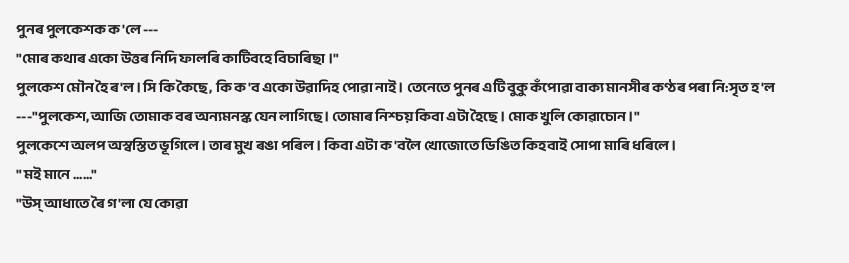পুনৰ পুলকেশক ক'লে ---
"মোৰ কথাৰ একো উত্তৰ নিদি ফালৰি কাটিবহে বিচাৰিছা ।"
পুলকেশ মৌন হৈ ৰ'ল । সি কি কৈছে , কি ক'ব একো উৱাদিহ পোৱা নাই । তেনেতে পুনৰ এটি বুকু কঁপোৱা বাক্য মানসীৰ কণ্ঠৰ পৰা নি:সৃত হ'ল ---"পুলকেশ, আজি তোমাক বৰ অন্যমনস্ক যেন লাগিছে । তোমাৰ নিশ্চয় কিবা এটা হৈছে । মোক খুলি কোৱাচোন ।"
পুলকেশে অলপ অস্বস্তিত ভূগিলে । তাৰ মুখ ৰঙা পৰিল । কিবা এটা ক'বলৈ খোজোতে ডিঙিত কিহবাই সোপা মাৰি ধৰিলে ।
" মই মানে ......"
"উস্ আধাতে ৰৈ গ'লা যে কোৱা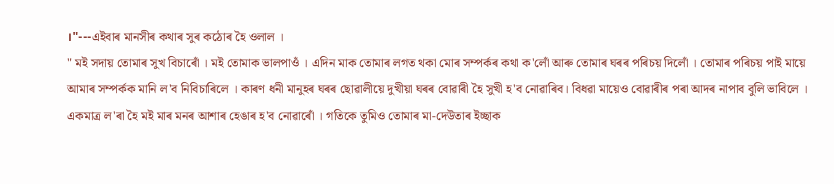।"---এইবাৰ মানসীৰ কথাৰ সুৰ কঠোৰ হৈ ওলাল ।
" মই সদায় তোমাৰ সুখ বিচাৰোঁ । মই তোমাক ভালপাওঁ । এদিন মাক তোমাৰ লগত থকা মোৰ সম্পৰ্কৰ কথা ক'লোঁ আৰু তোমাৰ ঘৰৰ পৰিচয় দিলোঁ । তোমাৰ পৰিচয় পাই মায়ে আমাৰ সম্পৰ্কক মানি ল'ব নিবিচাৰিলে । কাৰণ ধনী মানুহৰ ঘৰৰ ছোৱালীয়ে দুখীয়া ঘৰৰ বোৱাৰী হৈ সুখী হ'ব নোৱাৰিব। বিধৱা মায়েও বোৱাৰীৰ পৰা আদৰ নাপাব বুলি ভাবিলে । একমাত্ৰ ল'ৰা হৈ মই মাৰ মনৰ আশাৰ হেঙাৰ হ'ব নোৱাৰোঁ । গতিকে তুমিও তোমাৰ মা-দেউতাৰ ইচ্ছাক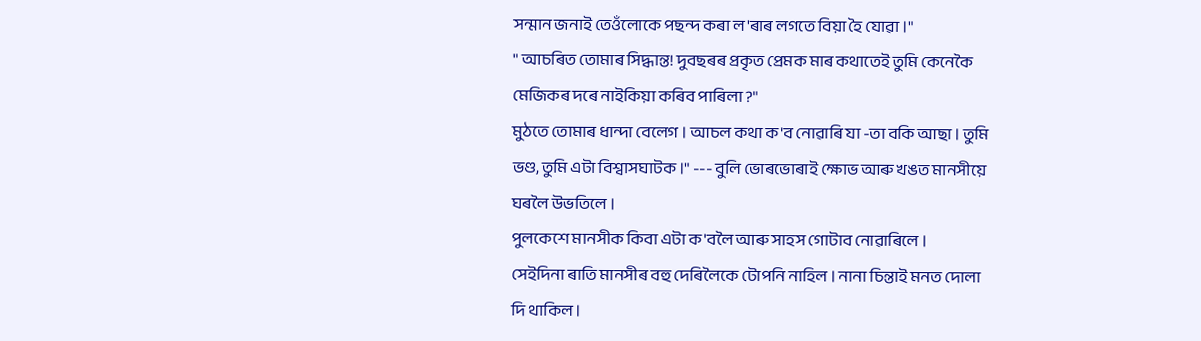সন্মান জনাই তেওঁলোকে পছন্দ কৰা ল'ৰাৰ লগতে বিয়া হৈ যোৱা ।"
" আচৰিত তোমাৰ সিদ্ধান্ত! দুবছৰৰ প্ৰকৃত প্ৰেমক মাৰ কথাতেই তুমি কেনেকৈ মেজিকৰ দৰে নাইকিয়া কৰিব পাৰিলা ?"
মুঠতে তোমাৰ ধান্দা বেলেগ । আচল কথা ক'ব নোৱাৰি যা -তা বকি আছা । তুমি ভণ্ড, তুমি এটা বিশ্বাসঘাটক ।" --- বুলি ভোৰভোৰাই ক্ষোভ আৰু খঙত মানসীয়ে ঘৰলৈ উভতিলে ।
পুলকেশে মানসীক কিবা এটা ক'বলৈ আৰু সাহস গোটাব নোৱাৰিলে ।
সেইদিনা ৰাতি মানসীৰ বহু দেৰিলৈকে টোপনি নাহিল । নানা চিন্তাই মনত দোলা দি থাকিল ।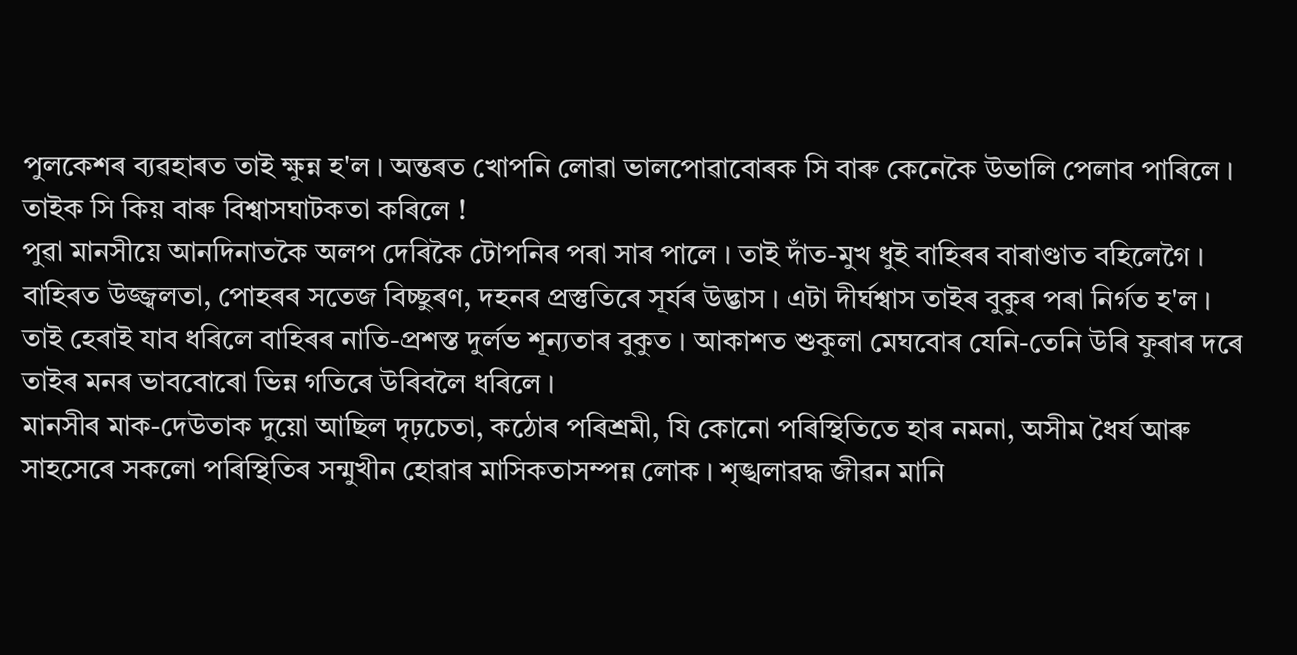পুলকেশৰ ব্যৱহাৰত তাই ক্ষুন্ন হ'ল । অন্তৰত খোপনি লোৱা ভালপোৱাবোৰক সি বাৰু কেনেকৈ উভালি পেলাব পাৰিলে । তাইক সি কিয় বাৰু বিশ্বাসঘাটকতা কৰিলে !
পুৱা মানসীয়ে আনদিনাতকৈ অলপ দেৰিকৈ টোপনিৰ পৰা সাৰ পালে । তাই দাঁত-মুখ ধুই বাহিৰৰ বাৰাণ্ডাত বহিলেগৈ । বাহিৰত উজ্জ্বলতা, পোহৰৰ সতেজ বিচ্ছুৰণ, দহনৰ প্ৰস্তুতিৰে সূৰ্যৰ উদ্ভাস । এটা দীৰ্ঘশ্বাস তাইৰ বুকুৰ পৰা নিৰ্গত হ'ল । তাই হেৰাই যাব ধৰিলে বাহিৰৰ নাতি-প্ৰশস্ত দুৰ্লভ শূন্যতাৰ বুকুত । আকাশত শুকুলা মেঘবোৰ যেনি-তেনি উৰি ফুৰাৰ দৰে তাইৰ মনৰ ভাববোৰো ভিন্ন গতিৰে উৰিবলৈ ধৰিলে ।
মানসীৰ মাক-দেউতাক দুয়ো আছিল দৃঢ়চেতা, কঠোৰ পৰিশ্ৰমী, যি কোনো পৰিস্থিতিতে হাৰ নমনা, অসীম ধৈৰ্য আৰু সাহসেৰে সকলো পৰিস্থিতিৰ সন্মুখীন হোৱাৰ মাসিকতাসম্পন্ন লোক । শৃঙ্খলাৱদ্ধ জীৱন মানি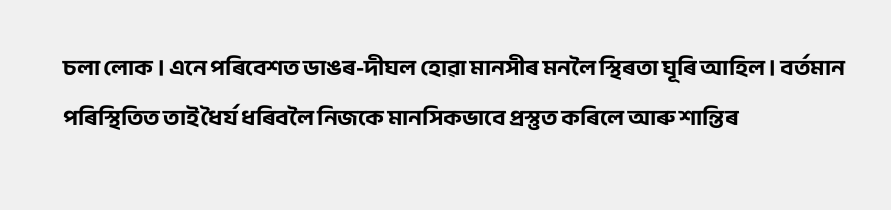চলা লোক । এনে পৰিবেশত ডাঙৰ-দীঘল হোৱা মানসীৰ মনলৈ স্থিৰতা ঘূৰি আহিল । বৰ্তমান পৰিস্থিতিত তাই ধৈৰ্য ধৰিবলৈ নিজকে মানসিকভাবে প্ৰস্তুত কৰিলে আৰু শান্তিৰ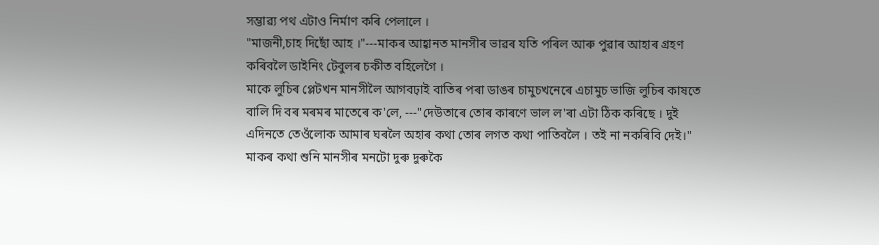সম্ভাৱ্য পথ এটাও নিৰ্মাণ কৰি পেলালে ।
"মাজনী,চাহ দিছোঁ আহ ।"---মাকৰ আহ্বানত মানসীৰ ভাৱৰ যতি পৰিল আৰু পুৱাৰ আহাৰ গ্ৰহণ কৰিবলৈ ডাইনিং টেবুলৰ চকীত বহিলেগৈ ।
মাকে লুচিৰ প্লেটখন মানসীলৈ আগবঢ়াই বাতিৰ পৰা ডাঙৰ চামুচখনেৰে এচামুচ ভাজি লুচিৰ কাষতে বালি দি বৰ মৰমৰ মাতেৰে ক'লে, ---"দেউতাৰে তোৰ কাৰণে ভাল ল'ৰা এটা ঠিক কৰিছে । দুই এদিনতে তেওঁলোক আমাৰ ঘৰলৈ অহাৰ কথা তোৰ লগত কথা পাতিবলৈ । তই না নকৰিবি দেই।"
মাকৰ কথা শুনি মানসীৰ মনটো দুৰু দুৰুকৈ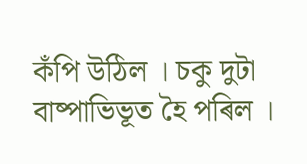কঁপি উঠিল । চকু দুটা বাষ্পাভিভূত হৈ পৰিল ।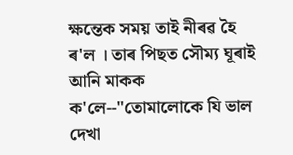ক্ষন্তেক সময় তাই নীৰৱ হৈ ৰ'ল । তাৰ পিছত সৌম্য ঘূৰাই আনি মাকক ক'লে--"তোমালোকে যি ভাল দেখা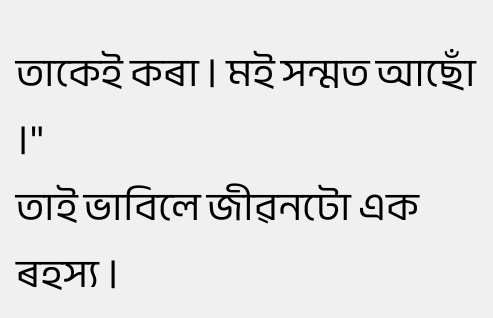তাকেই কৰা । মই সন্মত আছোঁ ।"
তাই ভাবিলে জীৱনটো এক ৰহস্য ।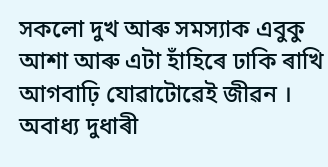সকলো দুখ আৰু সমস্যাক এবুকু আশা আৰু এটা হাঁহিৰে ঢাকি ৰাখি আগবাঢ়ি যোৱাটোৱেই জীৱন । অবাধ্য দুধাৰী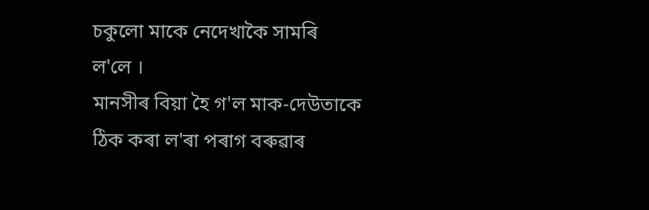চকুলো মাকে নেদেখাকৈ সামৰি ল'লে ।
মানসীৰ বিয়া হৈ গ'ল মাক-দেউতাকে ঠিক কৰা ল'ৰা পৰাগ বৰুৱাৰ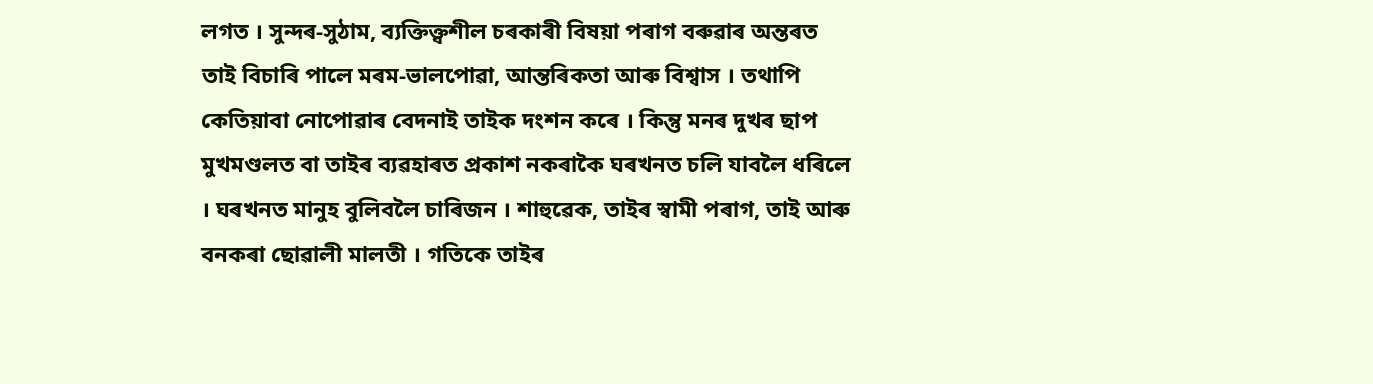লগত । সুন্দৰ-সুঠাম, ব্যক্তিক্ত্বশীল চৰকাৰী বিষয়া পৰাগ বৰুৱাৰ অন্তৰত তাই বিচাৰি পালে মৰম-ভালপোৱা, আন্তৰিকতা আৰু বিশ্বাস । তথাপি কেতিয়াবা নোপোৱাৰ বেদনাই তাইক দংশন কৰে । কিন্তু মনৰ দুখৰ ছাপ মুখমণ্ডলত বা তাইৰ ব্যৱহাৰত প্ৰকাশ নকৰাকৈ ঘৰখনত চলি যাবলৈ ধৰিলে । ঘৰখনত মানুহ বুলিবলৈ চাৰিজন । শাহুৱেক, তাইৰ স্বামী পৰাগ, তাই আৰু বনকৰা ছোৱালী মালতী । গতিকে তাইৰ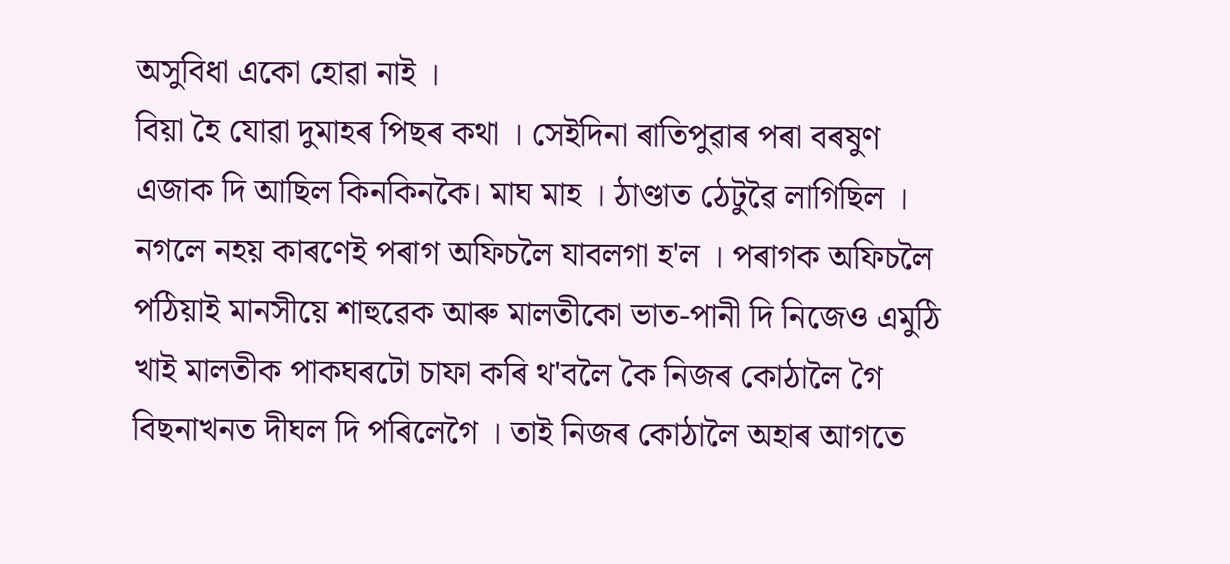অসুবিধা একো হোৱা নাই ।
বিয়া হৈ যোৱা দুমাহৰ পিছৰ কথা । সেইদিনা ৰাতিপুৱাৰ পৰা বৰষুণ এজাক দি আছিল কিনকিনকৈ। মাঘ মাহ । ঠাণ্ডাত ঠেটুৱৈ লাগিছিল । নগলে নহয় কাৰণেই পৰাগ অফিচলৈ যাবলগা হ'ল । পৰাগক অফিচলৈ পঠিয়াই মানসীয়ে শাহুৱেক আৰু মালতীকো ভাত-পানী দি নিজেও এমুঠি খাই মালতীক পাকঘৰটো চাফা কৰি থ'বলৈ কৈ নিজৰ কোঠালৈ গৈ বিছনাখনত দীঘল দি পৰিলেগৈ । তাই নিজৰ কোঠালৈ অহাৰ আগতে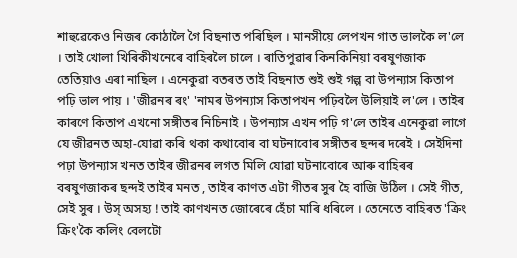শাহুৱেকেও নিজৰ কোঠালৈ গৈ বিছনাত পৰিছিল । মানসীয়ে লেপখন গাত ভালকৈ ল'লে । তাই খোলা খিৰিকীখনেৰে বাহিৰলৈ চালে । ৰাতিপুৱাৰ কিনকিনিয়া বৰষুণজাক তেতিয়াও এৰা নাছিল । এনেকুৱা বতৰত তাই বিছনাত শুই শুই গল্প বা উপন্যাস কিতাপ পঢ়ি ভাল পায় । 'জীৱনৰ ৰং' 'নামৰ উপন্যাস কিতাপখন পঢ়িবলৈ উলিয়াই ল'লে । তাইৰ কাৰণে কিতাপ এখনো সঙ্গীতৰ নিচিনাই । উপন্যাস এখন পঢ়ি গ'লে তাইৰ এনেকুৱা লাগে যে জীৱনত অহা-যোৱা কৰি থকা কথাবোৰ বা ঘটনাবোৰ সঙ্গীতৰ ছন্দৰ দৰেই । সেইদিনা পঢ়া উপন্যাস খনত তাইৰ জীৱনৰ লগত মিলি যোৱা ঘটনাবোৰে আৰু বাহিৰৰ বৰষুণজাকৰ ছন্দই তাইৰ মনত , তাইৰ কাণত এটা গীতৰ সুৰ হৈ বাজি উঠিল । সেই গীত, সেই সুৰ । উস্ অসহ্য ! তাই কাণখনত জোৰেৰে হেঁচা মাৰি ধৰিলে । তেনেতে বাহিৰত 'ক্ৰিং ক্ৰিং'কৈ কলিং বেলটো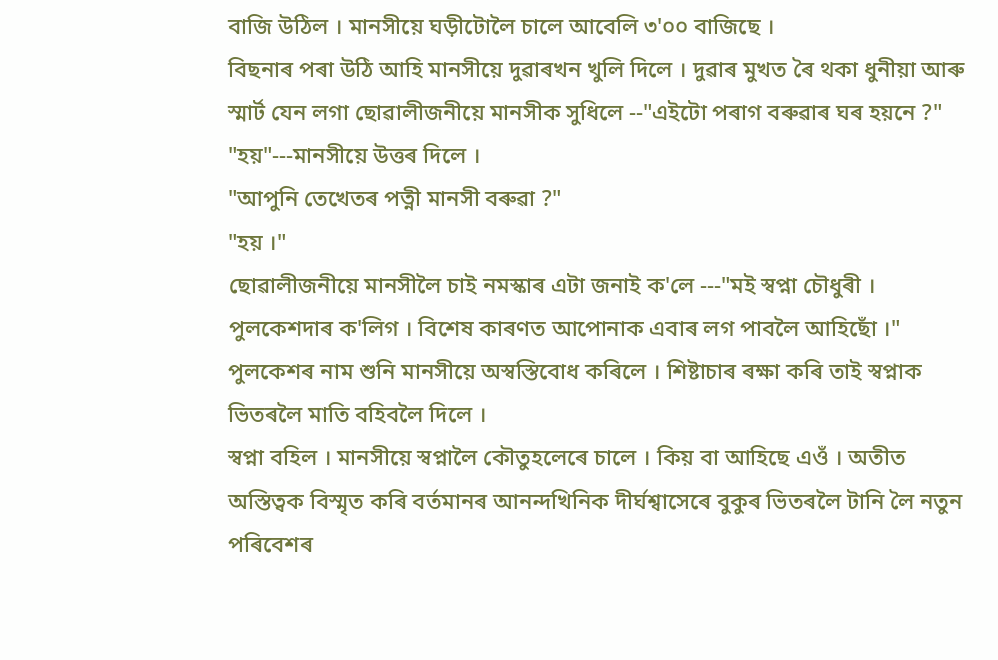বাজি উঠিল । মানসীয়ে ঘড়ীটোলৈ চালে আবেলি ৩'০০ বাজিছে ।
বিছনাৰ পৰা উঠি আহি মানসীয়ে দুৱাৰখন খুলি দিলে । দুৱাৰ মুখত ৰৈ থকা ধুনীয়া আৰু স্মাৰ্ট যেন লগা ছোৱালীজনীয়ে মানসীক সুধিলে --"এইটো পৰাগ বৰুৱাৰ ঘৰ হয়নে ?"
"হয়"---মানসীয়ে উত্তৰ দিলে ।
"আপুনি তেখেতৰ পত্নী মানসী বৰুৱা ?"
"হয় ।"
ছোৱালীজনীয়ে মানসীলৈ চাই নমস্কাৰ এটা জনাই ক'লে ---"মই স্বপ্না চৌধুৰী । পুলকেশদাৰ ক'লিগ । বিশেষ কাৰণত আপোনাক এবাৰ লগ পাবলৈ আহিছোঁ ।"
পুলকেশৰ নাম শুনি মানসীয়ে অস্বস্তিবোধ কৰিলে । শিষ্টাচাৰ ৰক্ষা কৰি তাই স্বপ্নাক ভিতৰলৈ মাতি বহিবলৈ দিলে ।
স্বপ্না বহিল । মানসীয়ে স্বপ্নালৈ কৌতুহলেৰে চালে । কিয় বা আহিছে এওঁ । অতীত অস্তিত্বক বিস্মৃত কৰি বৰ্তমানৰ আনন্দখিনিক দীৰ্ঘশ্বাসেৰে বুকুৰ ভিতৰলৈ টানি লৈ নতুন পৰিবেশৰ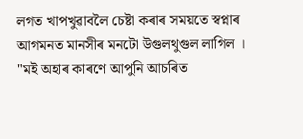লগত খাপখুৱাবলৈ চেষ্টা কৰাৰ সময়তে স্বপ্নাৰ আগমনত মানসীৰ মনটো উগুলথুগুল লাগিল ।
"মই অহাৰ কাৰণে আপুনি আচৰিত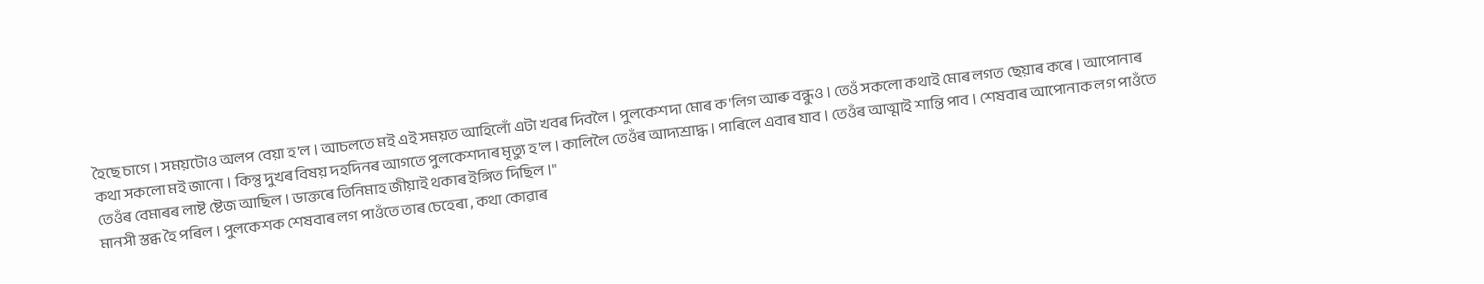হৈছে চাগে । সময়টোও অলপ বেয়া হ'ল । আচলতে মই এই সময়ত আহিলোঁ এটা খবৰ দিবলৈ । পুলকেশদা মোৰ ক'লিগ আৰু বন্ধুও । তেওঁ সকলো কথাই মোৰ লগত ছেয়াৰ কৰে । আপোনাৰ কথা সকলো মই জানো । কিন্তু দুখৰ বিষয় দহদিনৰ আগতে পুলকেশদাৰ মৃত্যু হ'ল । কালিলৈ তেওঁৰ আদ্যশ্ৰাদ্ধ । পাৰিলে এবাৰ যাব । তেওঁৰ আত্মাই শান্তি পাব । শেষবাৰ আপোনাক লগ পাওঁতে তেওঁৰ বেমাৰৰ লাষ্ট ষ্টেজ আছিল । ডাক্তৰে তিনিমাহ জীয়াই থকাৰ ইঙ্গিত দিছিল ।"
মানসী স্তব্ধ হৈ পৰিল । পুলকেশক শেষবাৰ লগ পাওঁতে তাৰ চেহেৰা , কথা কোৱাৰ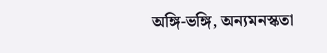অঙ্গি-ভঙ্গি, অন্যমনস্কতা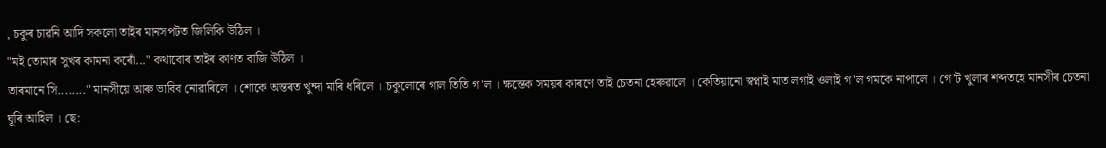, চকুৰ চাৱনি আদি সকলো তাইৰ মানসপটত জিলিকি উঠিল ।
"মই তোমাৰ সুখৰ কামনা কৰোঁ..." কথাবোৰ তাইৰ কাণত বাজি উঠিল ।
তাৰমানে সি........" মানসীয়ে আৰু ভাবিব নোৱাৰিলে । শোকে অন্তৰত খুন্দা মাৰি ধৰিলে । চকুলোৰে গাল তিতি গ'ল । ক্ষন্তেক সময়ৰ কাৰণে তাই চেতনা হেৰুৱালে । কেতিয়ানো স্বপ্নাই মাত লগাই ওলাই গ'ল গমকে নাপালে । গে'ট খুলাৰ শব্দতহে মানসীৰ চেতনা ঘূৰি আহিল । ছে: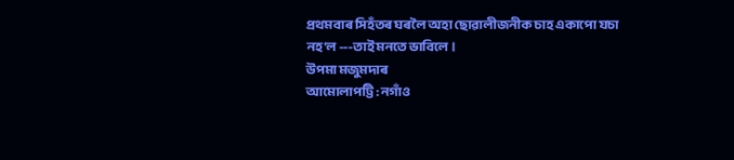প্ৰথমবাৰ সিহঁতৰ ঘৰলৈ অহা ছোৱালীজনীক চাহ একাপো যচা নহ'ল ---তাই মনতে ভাবিলে ।
উপমা মজুমদাৰ
আমোলাপট্টি : নগাঁও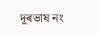দূৰভাষ নং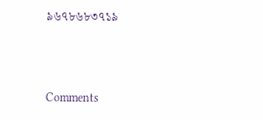৯৬৭৮৬৮৩৭১৯



Comments